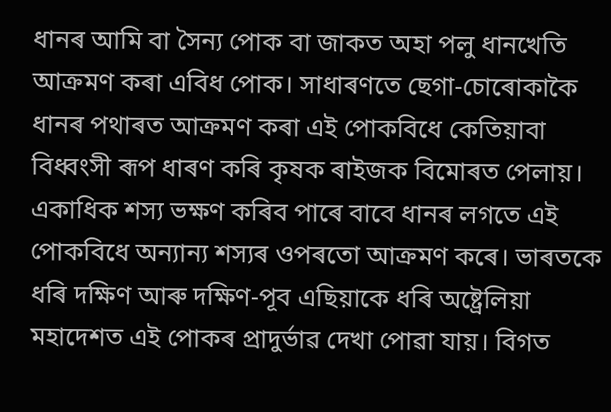ধানৰ আমি বা সৈন্য পোক বা জাকত অহা পলু ধানখেতি আক্রমণ কৰা এবিধ পোক। সাধাৰণতে ছেগা-চোৰোকাকৈ ধানৰ পথাৰত আক্রমণ কৰা এই পোকবিধে কেতিয়াবা বিধ্বংসী ৰূপ ধাৰণ কৰি কৃষক ৰাইজক বিমোৰত পেলায়। একাধিক শস্য ভক্ষণ কৰিব পাৰে বাবে ধানৰ লগতে এই পোকবিধে অন্যান্য শস্যৰ ওপৰতো আক্রমণ কৰে। ভাৰতকে ধৰি দক্ষিণ আৰু দক্ষিণ-পূব এছিয়াকে ধৰি অষ্ট্রেলিয়া মহাদেশত এই পোকৰ প্ৰাদুৰ্ভাৱ দেখা পোৱা যায়। বিগত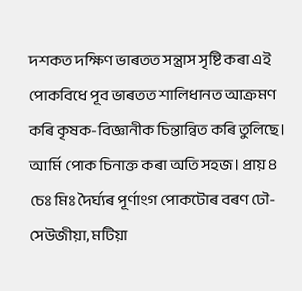দশকত দক্ষিণ ভাৰতত সন্ত্রাস সৃষ্টি কৰা এই পোকবিধে পূব ভাৰতত শালিধানত আক্রমণ কৰি কৃষক-বিজ্ঞানীক চিন্তান্বিত কৰি তুলিছে। আৰ্মি পোক চিনাক্ত কৰা অতি সহজ। প্রায় ৪ চেঃ মিঃ দৈর্ঘ্যৰ পূৰ্ণাংগ পোকটোৰ বৰণ ঢৌ-সেউজীয়া, মটিয়া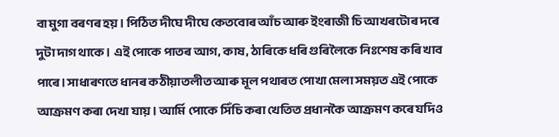বা মুগা বৰণৰ হয়। পিঠিত দীঘে দীঘে কেতবোৰ আঁচ আৰু ইংৰাজী চি আখৰটোৰ দৰে দুটা দাগ থাকে। এই পোকে পাতৰ আগ, কাষ, ঠাৰিকে ধৰি গুৰিলৈকে নিঃশেষ কৰি খাব পাৰে। সাধাৰণতে ধানৰ কঠীয়াতলীত আৰু মূল পথাৰত পোখা মেলা সময়ত এই পোকে আক্রমণ কৰা দেখা যায়। আৰ্মি পোকে সিঁচি কৰা খেতিত প্ৰধানকৈ আক্রমণ কৰে যদিও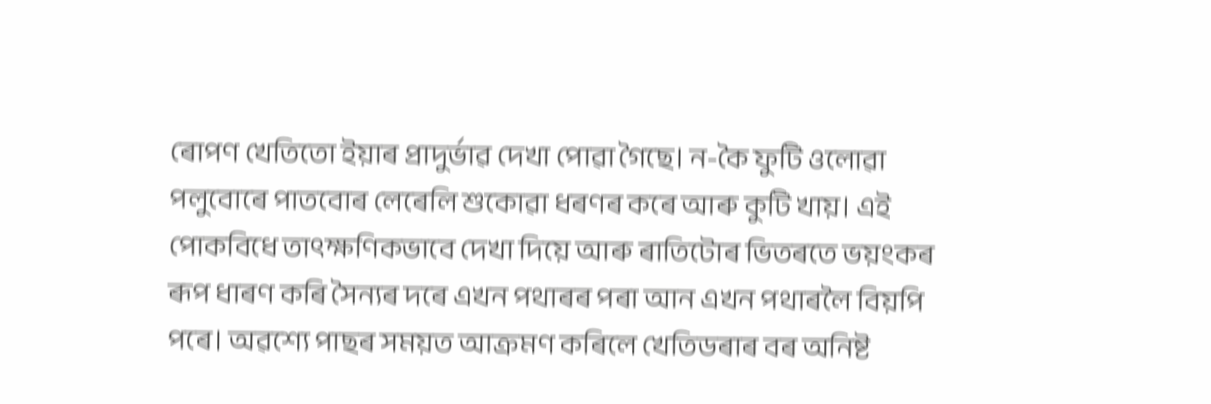ৰোপণ খেতিতো ইয়াৰ প্ৰাদুৰ্ভাৱ দেখা পোৱা গৈছে। ন-কৈ ফুটি ওলোৱা পলুবোৰে পাতবোৰ লেৰেলি শুকোৱা ধৰণৰ কৰে আৰু কুটি খায়। এই পোকবিধে তাৎক্ষণিকভাবে দেখা দিয়ে আৰু ৰাতিটোৰ ভিতৰতে ভয়ংকৰ ৰূপ ধাৰণ কৰি সৈন্যৰ দৰে এখন পথাৰৰ পৰা আন এখন পথাৰলৈ বিয়পি পৰে। অৱশ্যে পাছৰ সময়ত আক্রমণ কৰিলে খেতিডৰাৰ বৰ অনিষ্ট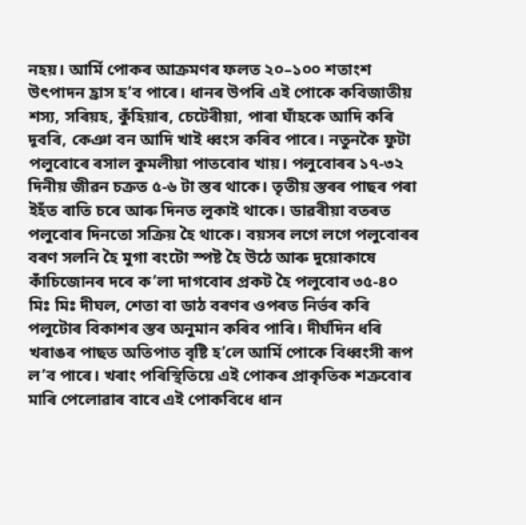নহয়। আৰ্মি পোকৰ আক্ৰমণৰ ফলত ২০–১০০ শতাংশ উৎপাদন হ্রাস হ’ব পাৰে। ধানৰ উপৰি এই পোকে কবিজাতীয় শস্য, সৰিয়হ, কুঁহিয়াৰ, চেটেৰীয়া, পাৰা ঘাঁহকে আদি কৰি দূবৰি, কেঞা বন আদি খাই ধ্বংস কৰিব পাৰে। নতুনকৈ ফুটা পলুবোৰে ৰসাল কুমলীয়া পাতবোৰ খায়। পলুবোৰৰ ১৭-৩২ দিনীয় জীৱন চক্ৰত ৫-৬ টা স্তৰ থাকে। তৃতীয় স্তৰৰ পাছৰ পৰা ইহঁত ৰাতি চৰে আৰু দিনত লুকাই থাকে। ডাৱৰীয়া বতৰত পলুবোৰ দিনতো সক্রিয় হৈ থাকে। বয়সৰ লগে লগে পলুবোৰৰ বৰণ সলনি হৈ মুগা ৰংটো স্পষ্ট হৈ উঠে আৰু দুয়োকাষে কাঁচিজোনৰ দৰে ক’লা দাগবোৰ প্রকট হৈ পলুবোৰ ৩৫-৪০ মিঃ মিঃ দীঘল, শেতা বা ডাঠ বৰণৰ ওপৰত নিৰ্ভৰ কৰি পলুটোৰ বিকাশৰ স্তৰ অনুমান কৰিব পাৰি। দীর্ঘদিন ধৰি খৰাঙৰ পাছত অতিপাত বৃষ্টি হ’লে আৰ্মি পোকে বিধ্বংসী ৰূপ ল’ব পাৰে। খৰাং পৰিস্থিতিয়ে এই পোকৰ প্ৰাকৃতিক শত্ৰুবোৰ মাৰি পেলোৱাৰ বাবে এই পোকবিধে ধান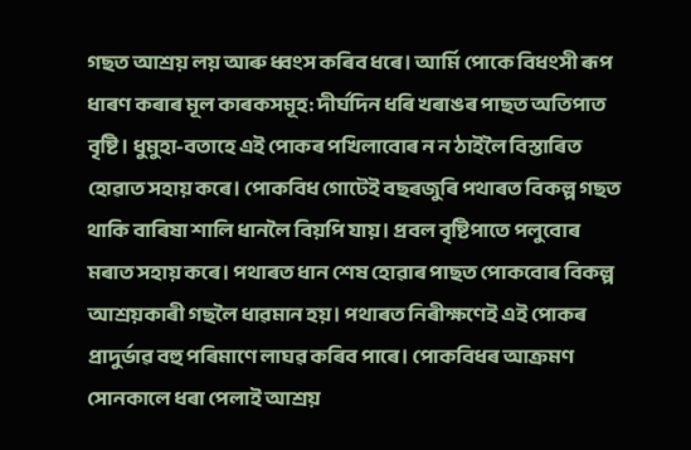গছত আশ্রয় লয় আৰু ধ্বংস কৰিব ধৰে। আৰ্মি পোকে বিধংসী ৰূপ ধাৰণ কৰাৰ মূল কাৰকসমূহ: দীৰ্ঘদিন ধৰি খৰাঙৰ পাছত অতিপাত বৃষ্টি। ধুমুহা-বতাহে এই পোকৰ পখিলাবোৰ ন ন ঠাইলৈ বিস্তাৰিত হোৱাত সহায় কৰে। পোকবিধ গোটেই বছৰজুৰি পথাৰত বিকল্প গছত থাকি বাৰিষা শালি ধানলৈ বিয়পি যায়। প্ৰবল বৃষ্টিপাতে পলুবোৰ মৰাত সহায় কৰে। পথাৰত ধান শেষ হোৱাৰ পাছত পোকবোৰ বিকল্প আশ্ৰয়কাৰী গছলৈ ধাৱমান হয়। পথাৰত নিৰীক্ষণেই এই পোকৰ প্ৰাদুৰ্ভাৱ বহু পৰিমাণে লাঘৱ কৰিব পাৰে। পোকবিধৰ আক্ৰমণ সোনকালে ধৰা পেলাই আশ্ৰয়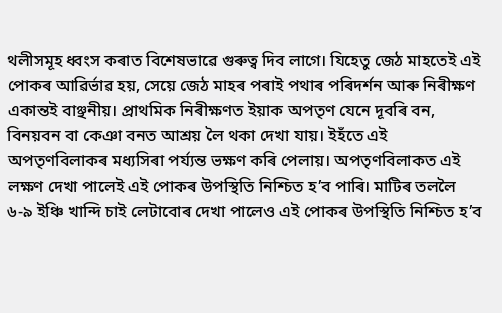থলীসমূহ ধ্বংস কৰাত বিশেষভাৱে গুৰুত্ব দিব লাগে। যিহেতু জেঠ মাহতেই এই পোকৰ আৱিৰ্ভাৱ হয়, সেয়ে জেঠ মাহৰ পৰাই পথাৰ পৰিদৰ্শন আৰু নিৰীক্ষণ একান্তই বাঞ্ছনীয়। প্ৰাথমিক নিৰীক্ষণত ইয়াক অপতৃণ যেনে দূবৰি বন, বিনয়বন বা কেঞা বনত আশ্ৰয় লৈ থকা দেখা যায়। ইহঁতে এই অপতৃণবিলাকৰ মধ্যসিৰা পৰ্য্যন্ত ভক্ষণ কৰি পেলায়। অপতৃণবিলাকত এই লক্ষণ দেখা পালেই এই পোকৰ উপস্থিতি নিশ্চিত হ’ব পাৰি। মাটিৰ তললৈ ৬-৯ ইঞ্চি খান্দি চাই লেটাবোৰ দেখা পালেও এই পোকৰ উপস্থিতি নিশ্চিত হ’ব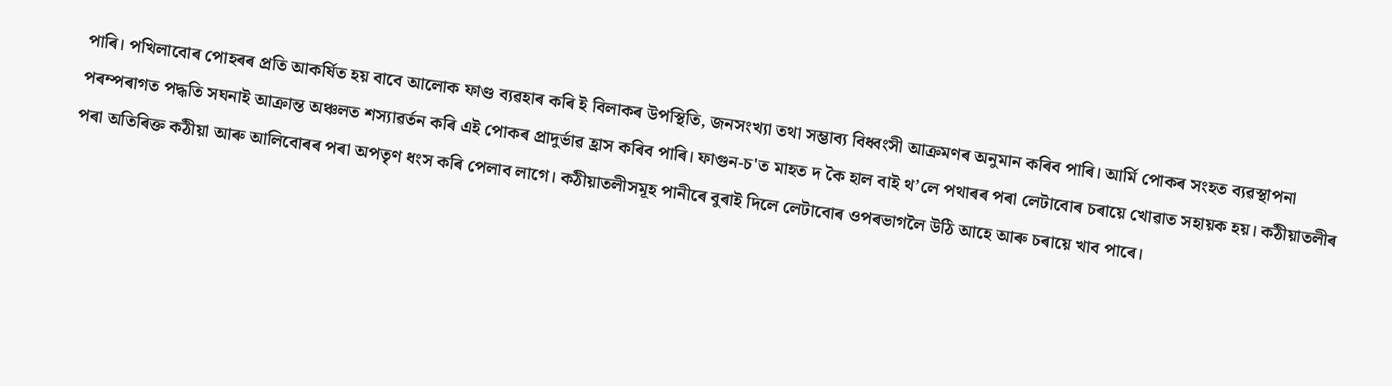পাৰি। পখিলাবোৰ পোহৰৰ প্ৰতি আকৰ্ষিত হয় বাবে আলোক ফাণ্ড ব্যৱহাৰ কৰি ই বিলাকৰ উপস্থিতি, জনসংখ্যা তথা সম্ভাব্য বিধ্বংসী আক্ৰমণৰ অনুমান কৰিব পাৰি। আর্মি পোকৰ সংহত ব্যৱস্থাপনা পৰম্পৰাগত পদ্ধতি সঘনাই আক্রান্ত অঞ্চলত শস্যাৱৰ্তন কৰি এই পোকৰ প্ৰাদুৰ্ভাৱ হ্রাস কৰিব পাৰি। ফাগুন-চ'ত মাহত দ কৈ হাল বাই থ’লে পথাৰৰ পৰা লেটাবোৰ চৰায়ে খোৱাত সহায়ক হয়। কঠীয়াতলীৰ পৰা অতিৰিক্ত কঠীয়া আৰু আলিবোৰৰ পৰা অপতৃণ ধংস কৰি পেলাব লাগে। কঠীয়াতলীসমূহ পানীৰে বুৰাই দিলে লেটাবোৰ ওপৰভাগলৈ উঠি আহে আৰু চৰায়ে খাব পাৰে।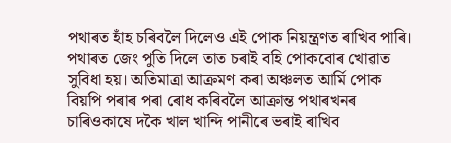পথাৰত হাঁহ চৰিবলৈ দিলেও এই পোক নিয়ন্ত্ৰণত ৰাখিব পাৰি। পথাৰত জেং পুতি দিলে তাত চৰাই বহি পোকবোৰ খোৱাত সুবিধা হয়। অতিমাত্রা আক্রমণ কৰা অঞ্চলত আৰ্মি পোক বিয়পি পৰাৰ পৰা ৰোধ কৰিবলৈ আক্রান্ত পথাৰখনৰ চাৰিওকাষে দকৈ খাল খান্দি পানীৰে ভৰাই ৰাখিব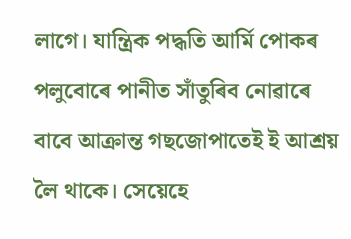লাগে। যান্ত্রিক পদ্ধতি আৰ্মি পোকৰ পলুবোৰে পানীত সাঁতুৰিব নোৱাৰে বাবে আক্রান্ত গছজোপাতেই ই আশ্রয় লৈ থাকে। সেয়েহে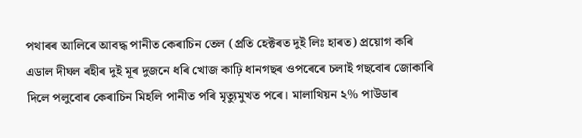পথাৰৰ আলিৰে আবদ্ধ পানীত কেৰাচিন তেল (প্রতি হেক্টৰত দুই লিঃ হাৰত) প্রয়োগ কৰি এডাল দীঘল ৰহীৰ দুই মূৰ দুজনে ধৰি খোজ কাঢ়ি ধানগছৰ ওপৰেৰে চলাই গছবোৰ জোকাৰি দিলে পলুবোৰ কেৰাচিন মিহলি পানীত পৰি মৃত্যুমুখত পৰে। মালাথিয়ন ২% পাউডাৰ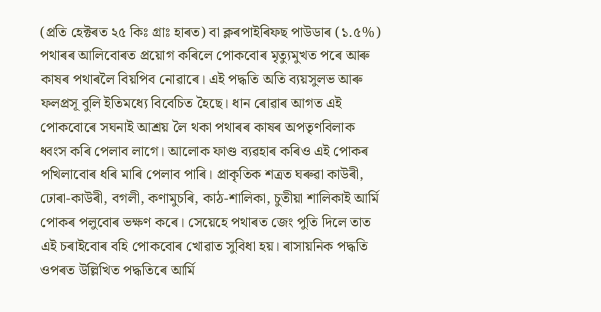(প্রতি হেক্টৰত ২৫ কিঃ গ্রাঃ হাৰত) বা ক্লৰপাইৰিফছ পাউডাৰ (১.৫%) পথাৰৰ আলিবোৰত প্রয়োগ কৰিলে পোকবোৰ মৃত্যুমুখত পৰে আৰু কাষৰ পথাৰলৈ বিয়পিব নোৱাৰে। এই পদ্ধতি অতি ব্যয়সুলভ আৰু ফলপ্রসূ বুলি ইতিমধ্যে বিবেচিত হৈছে। ধান ৰোৱাৰ আগত এই পোকবোৰে সঘনাই আশ্ৰয় লৈ থকা পথাৰৰ কাষৰ অপতৃণবিলাক ধ্বংস কৰি পেলাব লাগে। আলোক ফাণ্ড ব্যৱহাৰ কৰিও এই পোকৰ পখিলাবোৰ ধৰি মাৰি পেলাব পাৰি। প্রাকৃতিক শত্ৰত ঘৰুৱা কাউৰী, ঢোৰা-কাউৰী, বগলী, কণামুচৰি, কাঠ-শালিকা, চুতীয়া শালিকাই আর্মি পোকৰ পলুবোৰ ভক্ষণ কৰে। সেয়েহে পথাৰত জেং পুতি দিলে তাত এই চৰাইবোৰ বহি পোকবোৰ খোৱাত সুবিধা হয়। ৰাসায়নিক পদ্ধতি ওপৰত উল্লিখিত পদ্ধতিৰে আৰ্মি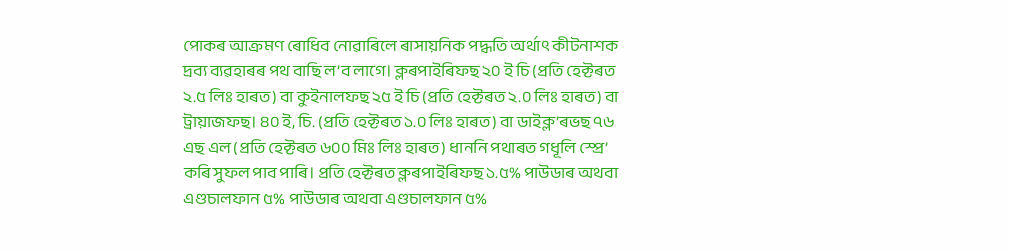পোকৰ আক্রমণ ৰোধিব নোৱাৰিলে ৰাসায়নিক পদ্ধতি অর্থাৎ কীটনাশক দ্রব্য ব্যৱহাৰৰ পথ বাছি ল’ব লাগে। ক্লৰপাইৰিফছ ২০ ই চি (প্রতি হেক্টৰত ২.৫ লিঃ হাৰত) বা কুইনালফছ ২৫ ই চি (প্রতি হেক্টৰত ২.০ লিঃ হাৰত) বা ট্রায়াজফছ। ৪০ ই, চি. (প্রতি হেক্টৰত ১.০ লিঃ হাৰত) বা ডাইক্ল’ৰভছ ৭৬ এছ এল (প্রতি হেক্টৰত ৬০০ মিঃ লিঃ হাৰত) ধাননি পথাৰত গধূলি স্প্রে’ কৰি সুফল পাব পাৰি। প্রতি হেক্টৰত ক্লৰপাইৰিফছ ১.৫% পাউডাৰ অথবা এণ্ডচালফান ৫% পাউডাৰ অথবা এণ্ডচালফান ৫%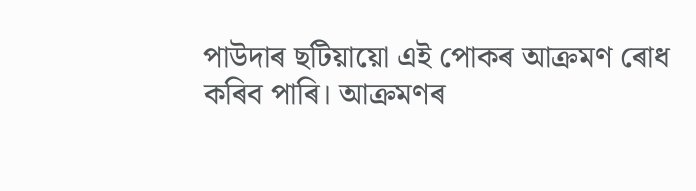পাউদাৰ ছটিয়ায়ো এই পোকৰ আক্রমণ ৰোধ কৰিব পাৰি। আক্ৰমণৰ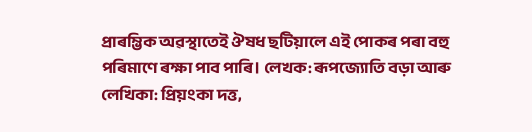প্ৰাৰম্ভিক অৱস্থাতেই ঔষধ ছটিয়ালে এই পোকৰ পৰা বহু পৰিমাণে ৰক্ষা পাব পাৰি। লেখক: ৰূপজ্যোতি বড়া আৰু লেখিকা: প্রিয়ংকা দত্ত,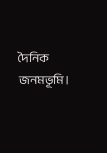দৈনিক জনমভূমি।